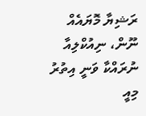ރަޝިޔާ މޮޔައެއް ނޫން، ނިއުކްލިއާ ނުރައްކާ ވަނީ އިތުރު
މިއީ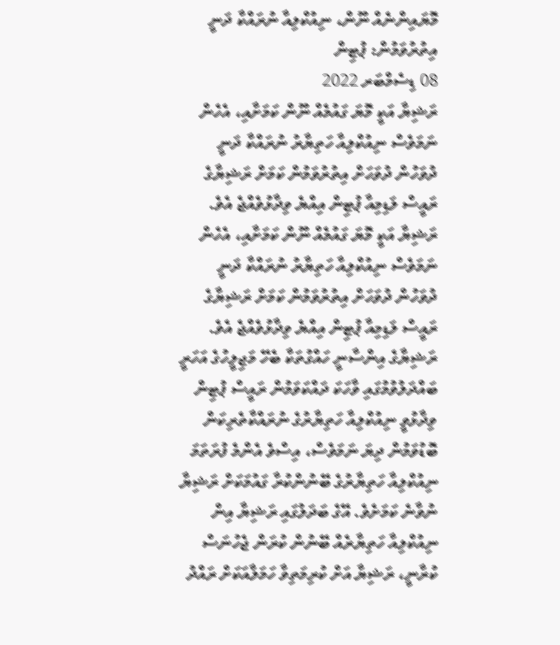މޮޔައިންނެއް ނޫން، ނިއުކްލިއާ ނުރައްކާ ދަނީ އިތުރުވަމުން: ޕުޓިން
08 ޑިސެމްބަރ 2022
ރަޝިޔާ އަކީ މޮޔަ ގައުމެއް ނޫން ކަމަށާއި، އެހެން ނަމަވެސް ނިއުކްލިއާ ހަތިޔާރު ނުރައްކާ ދަނީ ދުވަހުން ދުވަހަށް އިތުރުވަމުން ކަމަށް ރަޝިޔާގެ ރައީސް ލަޑިމިއާ ޕުޓިން އިއްޔެ ވިދާޅުވެއްޖެ އެވެ.
ރަޝިޔާ އަކީ މޮޔަ ގައުމެއް ނޫން ކަމަށާއި، އެހެން ނަމަވެސް ނިއުކްލިއާ ހަތިޔާރު ނުރައްކާ ދަނީ ދުވަހުން ދުވަހަށް އިތުރުވަމުން ކަމަށް ރަޝިޔާގެ ރައީސް ލަޑިމިއާ ޕުޓިން އިއްޔެ ވިދާޅުވެއްޖެ އެވެ.
ރަޝިޔާގެ އިންސާނީ ހައްގުތަކާ ބެހޭ މަޖިލީހުގެ އަހަރީ ބައްދަލުވުމުގައި ވާހަކަ ދައްކަވަމުން ރައީސް ޕުޓިން ވިދާޅުވީ ނިއުކްލިއާ ހަތިޔާރުގެ ނުރައްކާތެރިކަން ބޮޑުވަމުން ދިޔަ ނަމަވެސް، އިސްވެ އެންމެ ފުރަތަމަ ނިއުކްލިއާ ހަތިޔާރުގެ ބޭނުންކުރާ ގައުމަކަށް ރަޝިޔާ ނުވާނެ ކަމަށެވެ. އޭގެ ބަދަލުގައި ރަޝިޔާ އިން ނިއުކްލިއާ ހަތިޔާރެއް ބޭނުން ކުރަން ޖެހުނަސް ކުރާނީ، ރަޝިޔާ އަށް ކުރިމަތިވާ ހަމަލާއަކަށް ރައްދު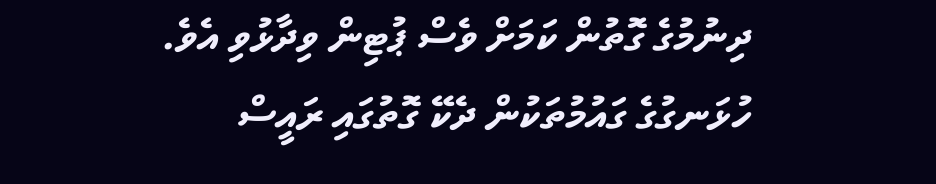ދިނުމުގެ ގޮތުން ކަމަށް ވެސް ޕުޓިން ވިދާޅުވި އެވެ.
ހުޅަނގުގެ ގައުމުތަކުން ދެކޭ ގޮތުގައި ރައީސް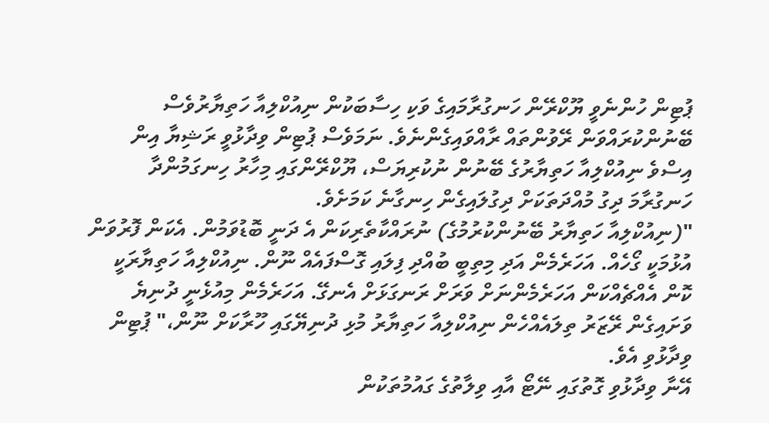ޕުޓިން ހުންނެވީ ޔޫކްރޭން ހަނގުރާމައިގެ ވަކި ހިސާބަކުން ނިއުކްލިއާ ހަތިޔާރުވެސް ބޭނުންކުރައްވަން ރޭވުންތައް ރާއްވައިގެންނެވެ. ނަމަވެސް ޕުޓިން ވިދާޅުވީ ރަޝިޔާ އިން އިސްވެ ނިއުކްލިއާ ހަތިޔާރުގެ ބޭނުން ނުކުރިޔަސް، ޔޫކްރޭންގައި މިހާރު ހިނގަމުންދާ ހަނގުރާމަ ދިގު މުއްދަތަކަށް ދިގުލައިގެން ހިނގާނެ ކަމަށެވެ.
"(ނިއުކްލިއާ ހަތިޔާރު ބޭނުންކުރުމުގެ) ނުރައްކާތެރިކަން އެ ދަނީ ބޮޑުވަމުން. އެކަން ފޮރުވަން އުޅުމަކީ ގޯހެއް. އަހަރެމެން އަދި މިތިބީ ބުއްދި ފިލައި ގޮސްފައެއް ނޫން. ނިއުކްލިއާ ހަތިޔާރަކީ ކޮން އެއްޗެއްކަން އަހަރެމެންނަށް ވަރަށް ރަނގަޅަށް އެނގޭ. އަހަރެމެން މިއުޅެނީ ދުނިޔެ ވަށައިގެން ރޭޒަރު ތިލައެއްހެން ނިއުކްލިއާ ހަތިޔާރު މުޅި ދުނިޔޭގައި ހޫރާކަށް ނޫން،" ޕުޓިން ވިދާޅުވި އެވެ.
އޭނާ ވިދާޅުވި ގޮތުގައި ނޭޓޯ އާއި ވިލާތުގެ ގައުމުތަކުން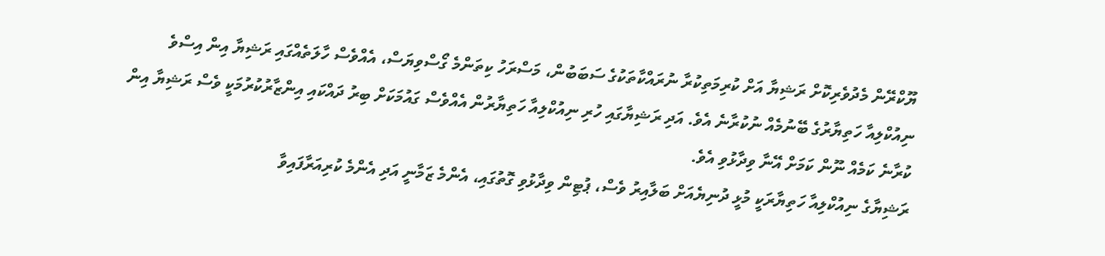ޔޫކްރޭން މެދުވެރިކޮށް ރަޝިޔާ އަށް ކުރިމަތިކުރާ ނުރައްކާތަކުގެ ސަބަބުން، މަސްރަހު ކިތަންމެ ގޯސްވިޔަސް، އެއްވެސް ހާލަތެއްގައި ރަޝިޔާ އިން އިސްވެ ނިއުކްލިއާ ހަތިޔާރުގެ ބޭނުމެއް ނުކުރާނެ އެވެ. އަދި ރަޝިޔާގައި ހުރި ނިއުކްލިއާ ހަތިޔާރުން އެއްވެސް ގައުމަކަށް ބިރު ދައްކައި އިންޒާރުކުރުމަކީ ވެސް ރަޝިޔާ އިން ކުރާނެ ކަމެއް ނޫން ކަމަށް އޭނާ ވިދާޅުވި އެވެ.
ރަޝިޔާގެ ނިއުކްލިއާ ހަތިޔާރަކީ މުޅީ ދުނިޔެއަށް ބަލާއިރު ވެސް، ޕުޓިން ވިދާޅުވި ގޮތުގައި، އެންމެ ޒަމާނީ އަދި އެންމެ ކުރިއަރާފައިވާ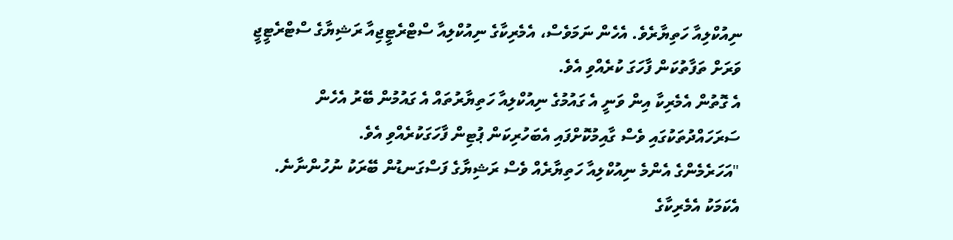ނިއުކްލިއާ ހަތިޔާރެވެ. އެހެން ނަމަވެސް، އެމެރިކާގެ ނިއުކްލިއާ ސްޓްރެޓީޖިއާ ރަޝިޔާގެ ސްޓްރެޓީޖީ ވަރަށް ތަފާތުކަން ފާހަގަ ކުރެއްވި އެވެ.
އެ ގޮތުން އެމެރިކާ އިން ވަނީ އެ ގައުމުގެ ނިއުކްލިއާ ހަތިޔާރުތައް އެ ގައުމުން ބޭރު އެހެން ސަރަހައްދުތަކުގައި ވެސް ގާއިމުކޮށްފައި އެބަހުރިކަން ޕުޓިން ފާހަގަކުރެއްވި އެވެ.
"އަހަރެމެންގެ އެންމެ ނިއުކްލިއާ ހަތިޔާރެއް ވެސް ރަޝިޔާގެ ފަސްގަނޑުން ބޭރަކު ނުހުންނާނެ. އެކަމަކު އެމެރިކާގެ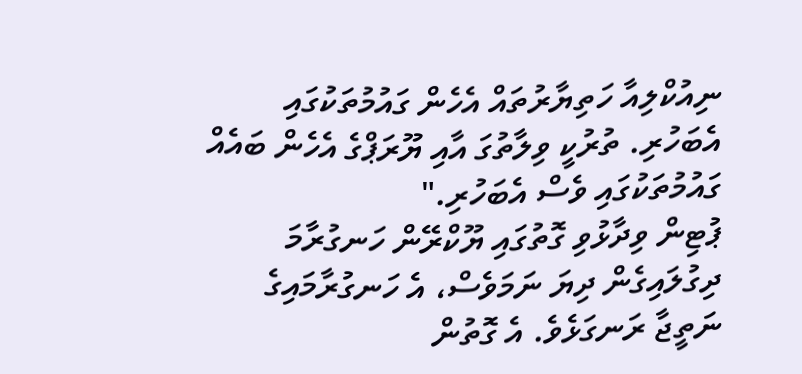ނިއުކްލިއާ ހަތިޔާރުތައް އެހެން ގައުމުތަކުގައި އެބަހުރި. ތުރުކީ ވިލާތުގަ އާއި ޔޫރަޕްގެ އެހެން ބައެއް ގައުމުތަކުގައި ވެސް އެބަހުރި."
ޕުޓިން ވިދާޅުވި ގޮތުގައި ޔޫކްރޭން ހަނގުރާމަ ދިގުލައިގެން ދިޔަ ނަމަވެސް، އެ ހަނގުރާމައިގެ ނަތީޖާ ރަނގަޅެވެ. އެ ގޮތުން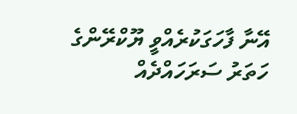އޭނާ ފާހަގަކުރެއްވީ ޔޫކްރޭންގެ ހަތަރު ސަރަހައްދެއް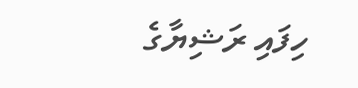ހިފައި ރަޝިޔާގެ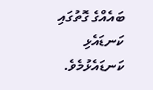ބައެއްގެ ގޮތުގައި ކަނޑައެޅި ކަނޑައެޅުމެވެ.